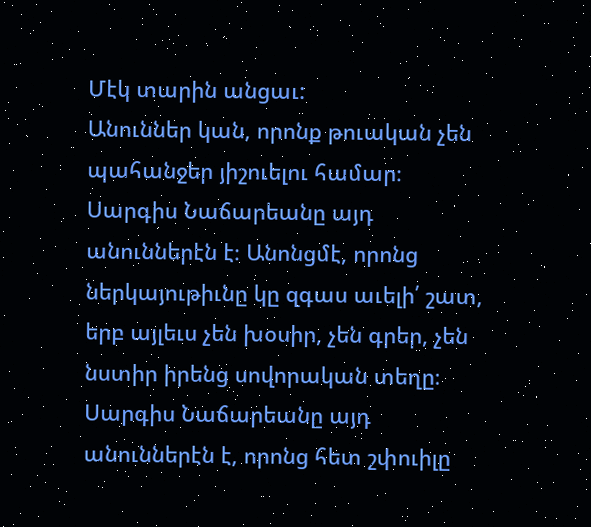Մէկ տարին անցաւ:
Անուններ կան, որոնք թուական չեն պահանջեր յիշուելու համար։
Սարգիս Նաճարեանը այդ անուններէն է։ Անոնցմէ, որոնց ներկայութիւնը կը զգաս աւելի՛ շատ, երբ այլեւս չեն խօսիր, չեն գրեր, չեն նստիր իրենց սովորական տեղը։
Սարգիս Նաճարեանը այդ անուններէն է, որոնց հետ շփուիլը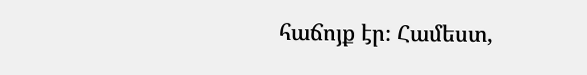հաճոյք էր։ Համեստ,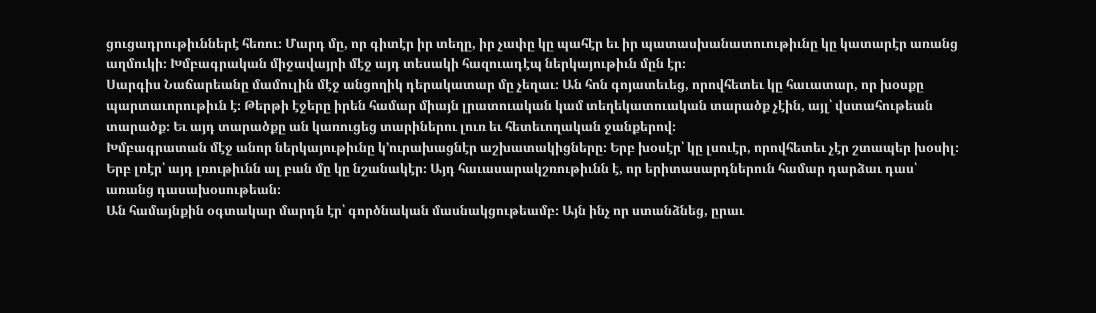ցուցադրութիւններէ հեռու։ Մարդ մը, որ գիտէր իր տեղը, իր չափը կը պահէր եւ իր պատասխանատուութիւնը կը կատարէր առանց աղմուկի։ Խմբագրական միջավայրի մէջ այդ տեսակի հազուադէպ ներկայութիւն մըն էր։
Սարգիս Նաճարեանը մամուլին մէջ անցողիկ դերակատար մը չեղաւ։ Ան հոն գոյատեւեց, որովհետեւ կը հաւատար, որ խօսքը պարտաւորութիւն է։ Թերթի էջերը իրեն համար միայն լրատուական կամ տեղեկատուական տարածք չէին, այլ՝ վստահութեան տարածք։ Եւ այդ տարածքը ան կառուցեց տարիներու լուռ եւ հետեւողական ջանքերով։
Խմբագրատան մէջ անոր ներկայութիւնը կ’ուրախացնէր աշխատակիցները։ Երբ խօսէր՝ կը լսուէր, որովհետեւ չէր շտապեր խօսիլ։ Երբ լռէր՝ այդ լռութիւնն ալ բան մը կը նշանակէր։ Այդ հաւասարակշռութիւնն է, որ երիտասարդներուն համար դարձաւ դաս՝ առանց դասախօսութեան։
Ան համայնքին օգտակար մարդն էր՝ գործնական մասնակցութեամբ։ Այն ինչ որ ստանձնեց, ըրաւ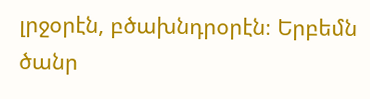լրջօրէն, բծախնդրօրէն։ Երբեմն ծանր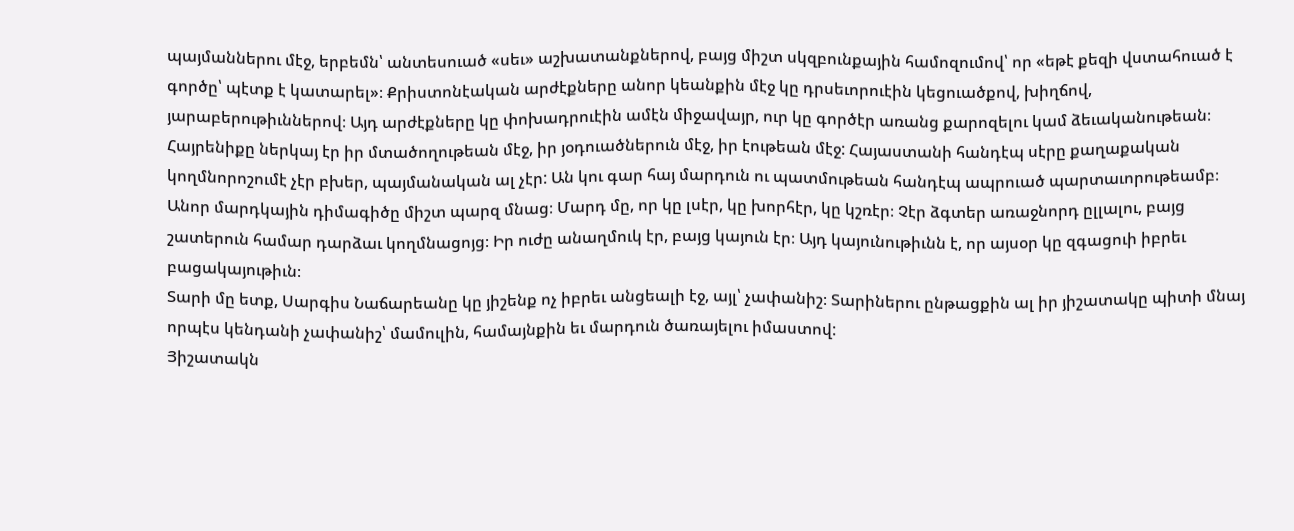պայմաններու մէջ, երբեմն՝ անտեսուած «սեւ» աշխատանքներով, բայց միշտ սկզբունքային համոզումով՝ որ «եթէ քեզի վստահուած է գործը՝ պէտք է կատարել»։ Քրիստոնէական արժէքները անոր կեանքին մէջ կը դրսեւորուէին կեցուածքով, խիղճով, յարաբերութիւններով։ Այդ արժէքները կը փոխադրուէին ամէն միջավայր, ուր կը գործէր առանց քարոզելու կամ ձեւականութեան։
Հայրենիքը ներկայ էր իր մտածողութեան մէջ, իր յօդուածներուն մէջ, իր էութեան մէջ: Հայաստանի հանդէպ սէրը քաղաքական կողմնորոշումէ չէր բխեր, պայմանական ալ չէր: Ան կու գար հայ մարդուն ու պատմութեան հանդէպ ապրուած պարտաւորութեամբ։
Անոր մարդկային դիմագիծը միշտ պարզ մնաց։ Մարդ մը, որ կը լսէր, կը խորհէր, կը կշռէր։ Չէր ձգտեր առաջնորդ ըլլալու, բայց շատերուն համար դարձաւ կողմնացոյց։ Իր ուժը անաղմուկ էր, բայց կայուն էր։ Այդ կայունութիւնն է, որ այսօր կը զգացուի իբրեւ բացակայութիւն։
Տարի մը ետք, Սարգիս Նաճարեանը կը յիշենք ոչ իբրեւ անցեալի էջ, այլ՝ չափանիշ։ Տարիներու ընթացքին ալ իր յիշատակը պիտի մնայ որպէս կենդանի չափանիշ՝ մամուլին, համայնքին եւ մարդուն ծառայելու իմաստով:
Յիշատակն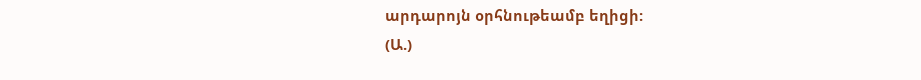արդարոյն օրհնութեամբ եղիցի:
(Ա.)